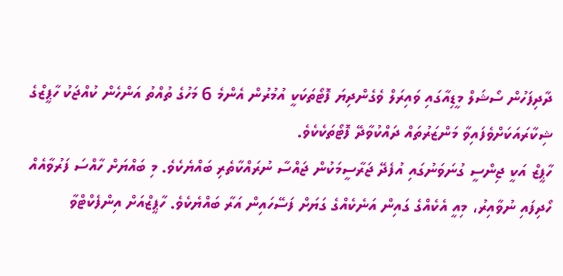ދާދިފަހުން ސޯޝަލް މީޑިއާގައި ވައިރަލް ވެގެންދިޔަ ފޮޓޯތަކަކީ އުމުރުން އެންމެ 6 މަހުގެ ތުއްތު އަންހެން ކުއްޖަކު ހާޕީޒްގެ ޝިކާރައަކަށްވެފައިވާ މަންޒަރުތައް ދައްކުވާދޭ ފޮޓޯތަކެކެވެ.
ހާޕީޒް އަކީ ޖިންސީ ގުނަވަނުގައި އުފެދޭ ޖަރާސީމަކުން ޖައްސާ ނުރައްކާތެރި ބައްޔެކެވެ. މި ބައްޔަށް ހާއްސަ ފަރުވާއެއް ހޯދިފައި ނުވާއިރު، މިއީ އެކެއްގެ ގައިން އަނެކެއްގެ ގަޔަށް ފަސޭހައިން އަރާ ބައްޔެކެވެ. ހާޕީޒްއަށް އިންފެކްޓްވާ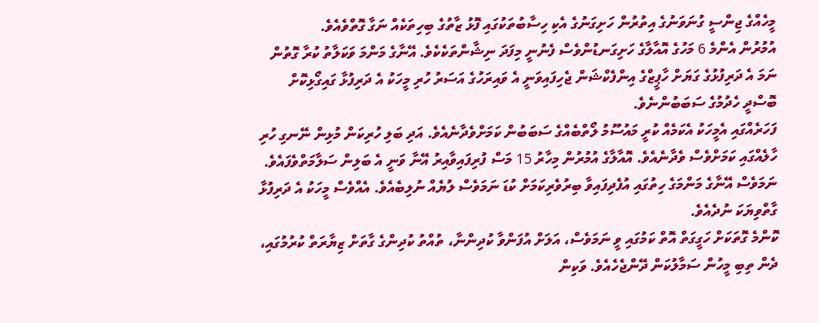މީހެއްގެ ޖިންސީ ގުނަވަނުގެ އިތުރުން ހަށިގަނުގެ އެކި ހިސާބުތަކުގައި ފޮޅު ޒާތުގެ ބިހިތަކެއް ނަގާ ގޮތްވެއެވެ.
އުމުރުން އެންމެ 6 މަހުގެ އޮއާލާގެ ހަށިގަނޑުންވެސް ފެނުނީ މިފަދަ ނިޝާންތަކެކެވެ. އޭނާގެ މަންމަ ވަކަލާތު ކުރާ ގޮތުން ނަމަ އެ ދަރިފުޅުގެ ގަޔަށް ހާޕީޒްގެ އިންފެކްޝަން ޖެހިފައިވަނީ އެ ވައިރަހުގެ އަސަރު ހުރި މީހަކު އެ ދަރިފުޅާ ގައިގޯޅިކޮށް ބޮސްދީ ހެދުމުގެ ސަބަބުންނެވެ.
ފަހަރެއްގައި އެމީހަކު އެކަމެއް ކުރީ މައުސޫމު ލޯތްބެއްގެ ސަބަބުން ކަމަށްވެދާނެއެވެ. އަދި ބަލި ހުރިކަން މުޅިން ނޭނގި ހުރި ހާލެއްގައި ކަމަށްވެސް ވެދާނެއެވެ. އޮއާލާގެ އުމުރުން މިހާރު 15 މަސް ފުރިފައިވާއިރު އޭނާ ވަނީ އެ ބަލިން ސަލާމަތްވެފައެވެ. ނަމަވެސް އޭނާގެ މަންމަގެ ހިތުގައި އުފެދިފައިވާ ބިރުވެރިކަމަށް ކުޑަ ނަމަވެސް ލުޔެއް ނުލިބެއެވެ. އެއްވެސް މީހަކު އެ ދަރިފުޅާ ގާތްވިޔަކަ ނުދެއެވެ.
ކޮންމެ ގޮތަކަށް ހަގީގަތް އޮތް ކަމުގައި ވީ ނަމަވެސް، އަލަށް އުފަންވާ ކުދިންނާ، ތުއްތު ކުދިންގެ ގާތަށް ޒިޔާރަތް ކުރުމުގައި، ދެން ތިބި މީހުން ސަމާލުކަން ދޭންޖެހެއެވެ. ވަކިން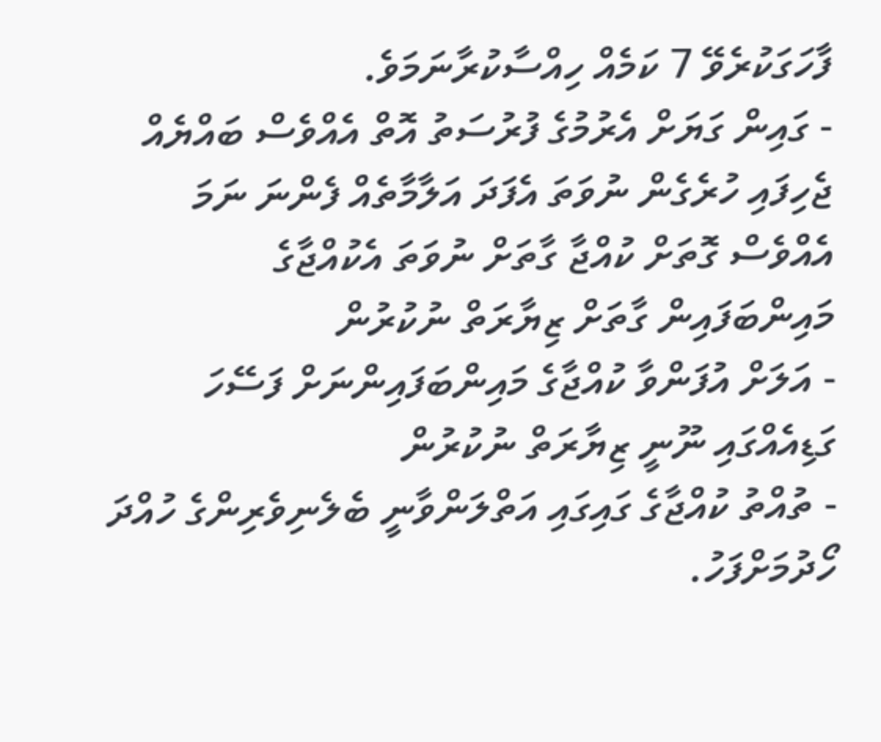ފާހަގަކުރެވޭ 7 ކަމެއް ހިއްސާކުރާނަމަވެ.
- ގައިން ގަޔަށް އެރުމުގެ ފުރުސަތު އޮތް އެއްވެސް ބައްޔެއް ޖެހިފައި ހުރެގެން ނުވަތަ އެފަދަ އަލާމާތެއް ފެންނަ ނަމަ އެއްވެސް ގޮތަށް ކުއްޖާ ގާތަށް ނުވަތަ އެކުއްޖާގެ މައިންބަފައިން ގާތަށް ޒިޔާރަތް ނުކުރުން
- އަލަށް އުފަންވާ ކުއްޖާގެ މައިންބަފައިންނަށް ފަސޭހަ ގަޑިއެއްގައި ނޫނީ ޒިޔާރަތް ނުކުރުން
- ތުއްތު ކުއްޖާގެ ގައިގައި އަތްލަންވާނީ ބެލެނިވެރިންގެ ހުއްދަ ހޯދުމަށްފަހު.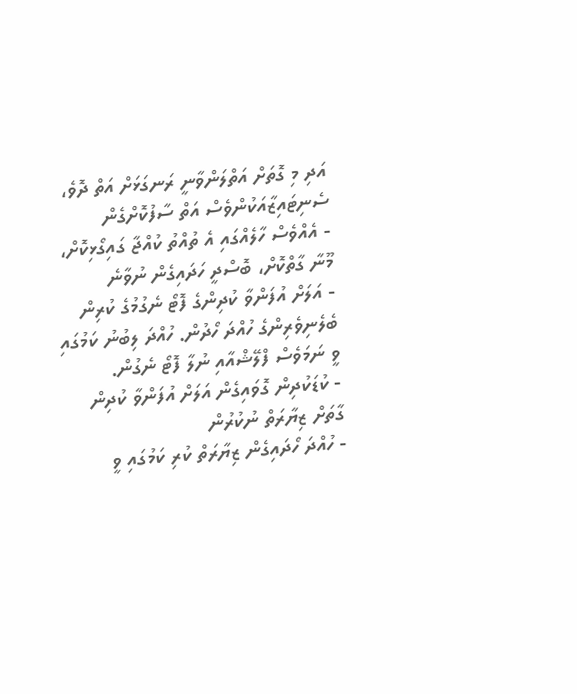އަދި މި ގޮތަށް އަތްލަންވާނީ ރަނގަޅަށް އަތް ދޮވެ، ސެނިޓައިޒާއަކުންވެސް އަތް ސާފުކޮށްގެން
- އެއްވެސް ހާލެއްގައި އެ ތުއްތު ކުއްޖާ ގައިގޯޅިކޮށް، މޫނާ ގާތްކޮށް، ބޮސްދީ ހަދައިގެން ނުވާނެ
- އަލަށް އުފަންވާ ކުދިންގެ ފޮޓޯ ނެގުމުގެ ކުރިން ބެލެނިވެރިންގެ ހުއްދަ ހޯދުން. ހުއްދަ ލިބުނު ކަމުގައި ވީ ނަމަވެސް ފްލޭޝްއާއި ނުލާ ފޮޓޯ ނެގުން.
- ކުޑަކުދިން ގޮވައިގެން އަލަށް އުފަންވާ ކުދިން ގާތަށް ޒިޔާރަތް ނުކުރުން
- ހުއްދަ ހޯދައިގެން ޒިޔާރަތް ކުރި ކަމުގައި ވީ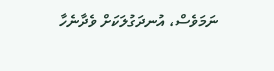ނަމަވެސް، އުނދަގުލަކަށް ވެދާނެހާ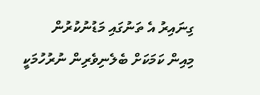ގިނައިރު އެ ތަނުގައި މަޑުނުކުރުން
މިއިން ކަމަކަށް ބެލެނިވެރިން ނުރުހުމަކީ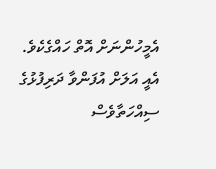އެމީހުންނަށް އޮތް ހައްގެކެވެ. އެއީ އަލަށް އުފަންވާ ދަރިފުޅުގެ ސިއްހަތާވެސް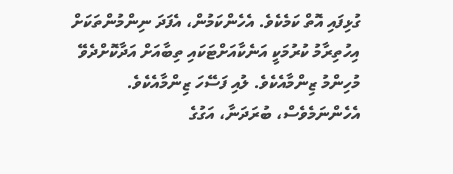ގުޅިފައި އޮތް ކަމެކެވެ. އެހެންކަމުން، އެފަދަ ނިންމުންތަކަށް އިހުތިރާމު ކުރުމަކީ އަނެކާއަށްޓަކައި ތިބާއަށް އަދާކޮށްދެވޭ މުހިންމު ޒިންމާއެކެވެ. ލުއި ފަސޭހަ ޒިންމާއެކެވެ. އެހެންނަމެވެސް، ބުރަދަނާ، އަގުގެ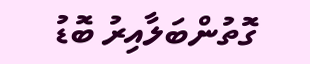ގޮތުންބަލާއިރު ބޮޑު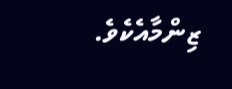ޒިންމާއެކެވެ.